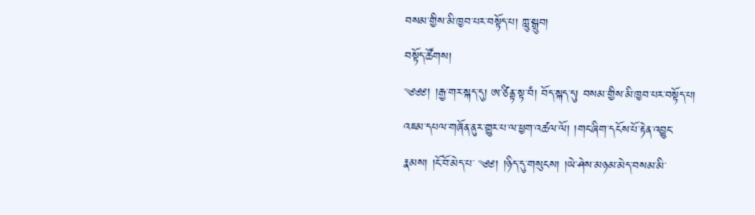བསམ་གྱིས་མི་ཁྱབ་པར་བསྟོད་པ། ཀླུ་སྒྲུབ།
བསྟོད་ཚོགས།
༄༅༅། །རྒྱ་གར་སྐད་དུ། ཨ་ཙིནྟ་སྟ་བཾ། བོད་སྐད་དུ། བསམ་གྱིས་མི་ཁྱབ་པར་བསྟོད་པ། འཇམ་དཔལ་གཞོན་ནུར་གྱུར་པ་ལ་ཕྱག་འཚལ་ལོ། །གང་ཞིག་དངོས་པོ་རྟེན་འབྱུང་རྣམས། །ངོ་བོ་མེད་པ་ ༄༅། །ཉིད་དུ་གསུངས། །ཡེ་ཤེས་མཉམ་མེད་བསམ་མི་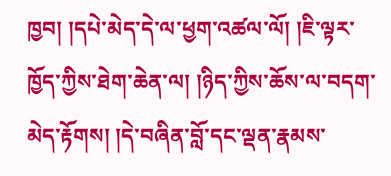ཁྱབ། །དཔེ་མེད་དེ་ལ་ཕྱག་འཚལ་ལོ། །ཇི་ལྟར་ཁྱོད་ཀྱིས་ཐེག་ཆེན་ལ། །ཉིད་ཀྱིས་ཆོས་ལ་བདག་མེད་རྟོགས། །དེ་བཞིན་བློ་དང་ལྡན་རྣམས་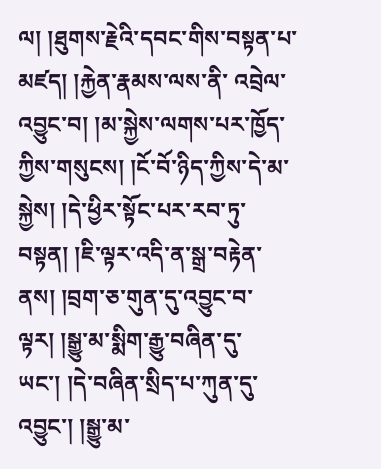ལ། །ཐུགས་རྗེའི་དབང་གིས་བསྟན་པ་མཛད། །རྐྱེན་རྣམས་ལས་ནི་ འབྲེལ་འབྱུང་བ། །མ་སྐྱེས་ལགས་པར་ཁྱོད་ཀྱིས་གསུངས། །ངོ་བོ་ཉིད་ཀྱིས་དེ་མ་སྐྱེས། །དེ་ཕྱིར་སྟོང་པར་རབ་ཏུ་བསྟན། །ཇི་ལྟར་འདི་ན་སྒྲ་བརྟེན་ནས། །བྲག་ཅ་གུན་དུ་འབྱུང་བ་ལྟར། །སྒྱུ་མ་སྨིག་རྒྱུ་བཞིན་དུ་ཡང་། །དེ་བཞིན་སྲིད་པ་ཀུན་དུ་འབྱུང་། །སྒྱུ་མ་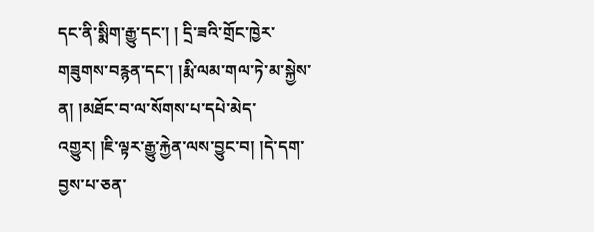དང་ནི་སྨིག་རྒྱུ་དང་། ། དྲི་ཟའི་གྲོང་ཁྱེར་གཟུགས་བརྙན་དང་། །རྨི་ལམ་གལ་ཏེ་མ་སྐྱེས་ན། །མཐོང་བ་ལ་སོགས་པ་དཔེ་མེད་འགྱུར། །ཇི་ལྟར་རྒྱུ་རྐྱེན་ལས་བྱུང་བ། །དེ་དག་བྱས་པ་ཅན་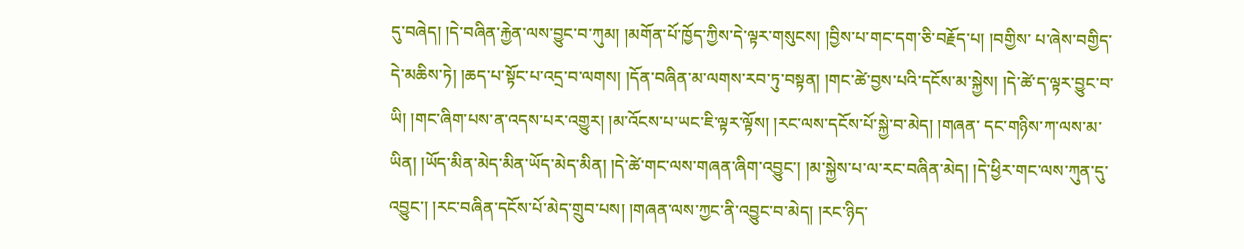དུ་བཞེད། །དེ་བཞིན་རྐྱེན་ལས་བྱུང་བ་ཀུམ། །མགོན་པོ་ཁྱོད་ཀྱིས་དེ་ལྟར་གསུངས། །བྱིས་པ་གང་དག་ཅི་བརྗོད་པ། །བགྱིས་ པ་ཞེས་བགྱིད་དེ་མཆིས་ཏེ། །ཆད་པ་སྟོང་པ་འདྲ་བ་ལགས། །དོན་བཞིན་མ་ལགས་རབ་ཏུ་བསྟན། །གང་ཚེ་བྱས་པའི་དངོས་མ་སྐྱེས། །དེ་ཚེ་ད་ལྟར་བྱུང་བ་ཡི། །གང་ཞིག་པས་ན་འདས་པར་འགྱུར། །མ་འོངས་པ་ཡང་ཇི་ལྟར་ལྟོས། །རང་ལས་དངོས་པོ་སྐྱེ་བ་མེད། །གཞན་ དང་གཉིས་ཀ་ལས་མ་ཡིན། །ཡོད་མིན་མེད་མིན་ཡོད་མེད་མིན། །དེ་ཚེ་གང་ལས་གཞན་ཞིག་འབྱུང་། །མ་སྐྱེས་པ་ལ་རང་བཞིན་མེད། །དེ་ཕྱིར་གང་ལས་ཀུན་དུ་འབྱུང་། །རང་བཞིན་དངོས་པོ་མེད་གྲུབ་པས། །གཞན་ལས་ཀྱང་ནི་འབྱུང་བ་མེད། །རང་ཉིད་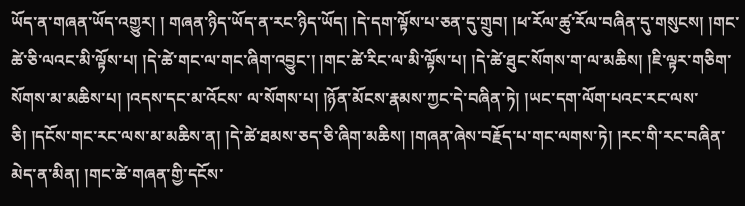ཡོད་ན་གཞན་ཡོད་འགྱུར། ། གཞན་ཉིད་ཡོད་ན་རང་ཉིད་ཡོད། །དེ་དག་ལྟོས་པ་ཅན་དུ་གྲུབ། །ཕ་རོལ་ཚུ་རོལ་བཞིན་དུ་གསུངས། །གང་ཚེ་ཅི་ལའང་མི་ལྟོས་པ། །དེ་ཚེ་གང་ལ་གང་ཞིག་འབྱུང་། །གང་ཚེ་རིང་ལ་མི་ལྟོས་པ། །དེ་ཚེ་ཐུང་སོགས་ག་ལ་མཆིས། །ཇི་ལྟར་གཅིག་སོགས་མ་མཆིས་པ། །འདས་དང་མ་འོངས་ ལ་སོགས་པ། །ཉོན་མོངས་རྣམས་ཀྱང་དེ་བཞིན་ཏེ། །ཡང་དག་ལོག་པའང་རང་ལས་ཅི། །དངོས་གང་རང་ལས་མ་མཆིས་ན། །དེ་ཚེ་ཐམས་ཅད་ཅི་ཞིག་མཆིས། །གཞན་ཞེས་བརྗོད་པ་གང་ལགས་ཏེ། །རང་གི་རང་བཞིན་མེད་ན་མིན། །གང་ཚེ་གཞན་གྱི་དངོས་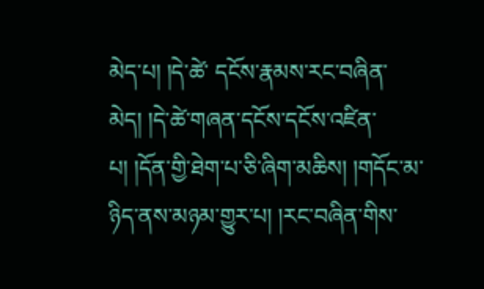མེད་པ། །དེ་ཚེ་ དངོས་རྣམས་རང་བཞིན་མེད། །དེ་ཚེ་གཞན་དངོས་དངོས་འཛིན་པ། །དོན་གྱི་ཐེག་པ་ཅི་ཞིག་མཆིས། །གདོང་མ་ཉིད་ནས་མཉམ་གྱུར་པ། །རང་བཞིན་གིས་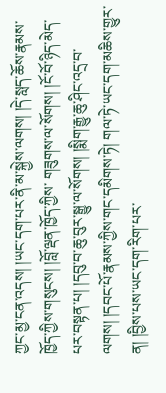ཀྱང་མྱ་ངན་འདས། །ཡང་དག་པར་ནི་མ་སྐྱེས་ལགས། །དེ་སླད་ཆོས་རྣམས་ཁྱོད་ཀྱིས་གསུངས། །བློ་ལྡན་ཁྱོད་ཀྱིས་ གཟུགས་ལ་སོགས། །ངོ་བོ་ཉིད་མེད་པར་བསྟན་པ། །དབུ་བ་ཆུ་བུར་སྒྱུ་ལ་སོགས། །སྨིག་རྒྱུ་ཆུ་ཤིང་འདྲ་བ་ལགས། །དབང་པོ་རྣམས་ཀྱིས་གང་དམིགས་ཏེ། གལ་ཏེ་ཡང་དག་མཆིས་གྱུར་ན། །བྱིས་པས་ཡང་དག་རིག་པར་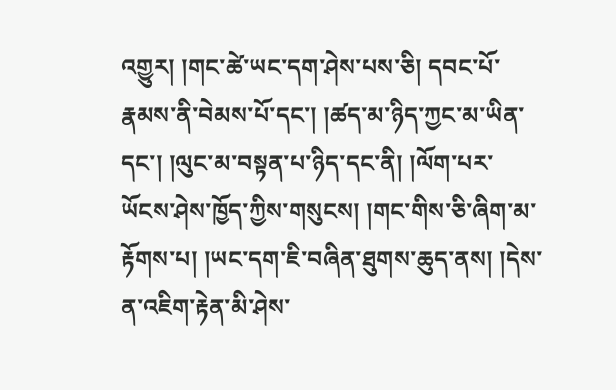འགྱུར། །གང་ཚེ་ཡང་དག་ཤེས་པས་ཅི། དབང་པོ་རྣམས་ནི་བེམས་པོ་དང་། །ཚད་མ་ཉིད་ཀྱང་མ་ཡིན་དང་། །ལུང་མ་བསྟན་པ་ཉིད་དང་ནི། །ལོག་པར་ཡོངས་ཤེས་ཁྱོད་ཀྱིས་གསུངས། །གང་གིས་ཅི་ཞིག་མ་རྟོགས་པ། །ཡང་དག་ཇི་བཞིན་ཐུགས་ཆུད་ནས། །དེས་ན་འཇིག་རྟེན་མི་ཤེས་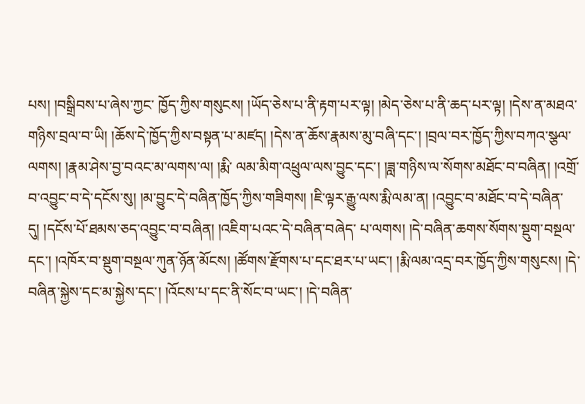པས། །བསྒྲིབས་པ་ཞེས་ཀྱང་ ཁྱོད་ཀྱིས་གསུངས། །ཡོད་ཅེས་པ་ནི་རྟག་པར་ལྟ། །མེད་ཅེས་པ་ནི་ཆད་པར་ལྟ། །དེས་ན་མཐའ་གཉིས་བྲལ་བ་ཡི། །ཆོས་དེ་ཁྱོད་ཀྱིས་བསྟན་པ་མཛད། །དེས་ན་ཆོས་རྣམས་མུ་བཞི་དང་། །བྲལ་བར་ཁྱོད་ཀྱིས་བཀའ་སྩལ་ལགས། །རྣམ་ཤེས་བྱ་བའང་མ་ལགས་ལ། །རྨི་ ལམ་མིག་འཕྲུལ་ལས་བྱུང་དང་། །ཟླ་གཉིས་ལ་སོགས་མཐོང་བ་བཞིན། །འགྲོ་བ་འབྱུང་བ་དེ་དངོས་སུ། །མ་བྱུང་དེ་བཞིན་ཁྱོད་ཀྱིས་གཟིགས། །ཇི་ལྟར་རྒྱུ་ལས་རྨི་ལམ་ན། །འབྱུང་བ་མཐོང་བ་དེ་བཞིན་དུ། །དངོས་པོ་ཐམས་ཅད་འབྱུང་བ་བཞིན། །འཇིག་པའང་དེ་བཞིན་བཞེད་ པ་ལགས། །དེ་བཞིན་ཆགས་སོགས་སྡུག་བསྔལ་དང་། །འཁོར་བ་སྡུག་བསྔལ་ཀུན་ཉོན་མོངས། །ཚོགས་རྫོགས་པ་དང་ཐར་པ་ཡང་། །རྨི་ལམ་འདྲ་བར་ཁྱོད་ཀྱིས་གསུངས། །དེ་བཞིན་སྐྱེས་དང་མ་སྐྱེས་དང་། །འོངས་པ་དང་ནི་སོང་བ་ཡང་། །དེ་བཞིན་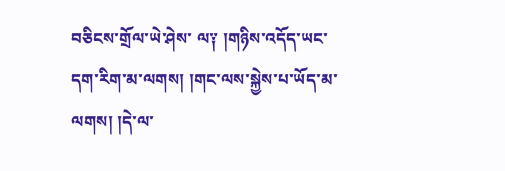བཅིངས་གྲོལ་ཡེ་ཤེས་ ལ༑ །གཉིས་འདོད་ཡང་དག་རིག་མ་ལགས། །གང་ལས་སྐྱེས་པ་ཡོད་མ་ལགས། །དེ་ལ་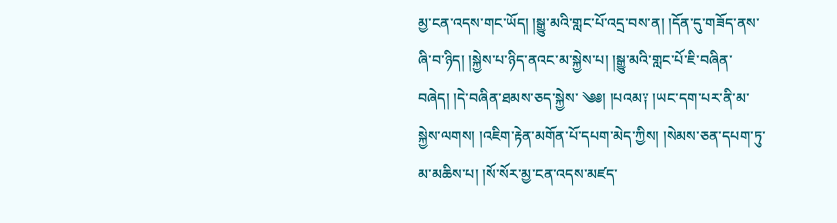མྱ་ངན་འདས་གང་ཡོད། །སྒྱུ་མའི་གླང་པོ་འདྲ་བས་ན། །དོན་དུ་གཟོད་ནས་ཞི་བ་ཉིད། །སྐྱེས་པ་ཉིད་ནའང་མ་སྐྱེས་པ། །སྒྱུ་མའི་གླང་པོ་ཇི་བཞིན་བཞེད། །དེ་བཞིན་ཐམས་ཅད་སྐྱེས་ ༄༅། །པའམ༑ །ཡང་དག་པར་ནི་མ་སྐྱེས་ལགས། །འཇིག་རྟེན་མགོན་པོ་དཔག་མེད་ཀྱིས། །སེམས་ཅན་དཔག་ཏུ་མ་མཆིས་པ། །སོ་སོར་མྱ་ངན་འདས་མཛད་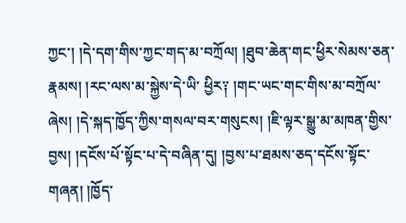ཀྱང་། །དེ་དག་གིས་ཀྱང་གད་མ་བཀྲོལ། །ཐུབ་ཆེན་གང་ཕྱིར་སེམས་ཅན་རྣམས། །རང་ལས་མ་སྐྱེས་དེ་ཡི་ ཕྱིར༑ །གང་ཡང་གང་གིས་མ་བཀྲོལ་ཞེས། །དེ་སྐད་ཁྱོད་ཀྱིས་གསལ་བར་གསུངས། །ཇི་ལྟར་སྒྱུ་མ་མཁན་གྱིས་བྱས། །དངོས་པོ་སྟོང་པ་དེ་བཞིན་དུ། །བྱས་པ་ཐམས་ཅད་དངོས་སྟོང་གཞན། །ཁྱོད་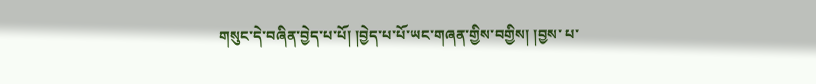གསུང་དེ་བཞིན་བྱེད་པ་པོ། །བྱེད་པ་པོ་ཡང་གཞན་གྱིས་བགྱིས། །བྱས་ པ་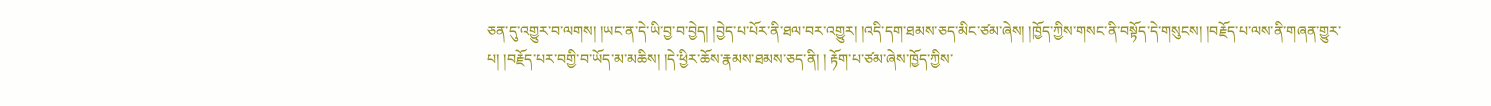ཅན་དུ་འགྱུར་བ་ལགས། །ཡང་ན་དེ་ཡི་བྱ་བ་བྱེད། །བྱེད་པ་པོར་ནི་ཐལ་བར་འགྱུར། །འདི་དག་ཐམས་ཅད་མིང་ཙམ་ཞེས། །ཁྱོད་ཀྱིས་གསང་ནི་བསྟོད་དེ་གསུངས། །བརྗོད་པ་ལས་ནི་གཞན་གྱུར་པ། །བརྗོད་པར་བགྱི་བ་ཡོད་མ་མཆིས། །དེ་ཕྱིར་ཆོས་རྣམས་ཐམས་ཅད་ནི། ། རྟོག་པ་ཙམ་ཞེས་ཁྱོད་ཀྱིས་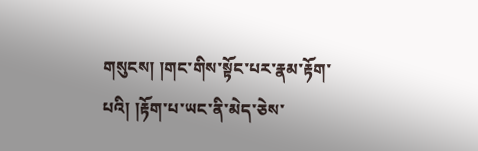གསུངས། །གང་གིས་སྟོང་པར་རྣམ་རྟོག་པའི། །རྟོག་པ་ཡང་ནི་མེད་ཅེས་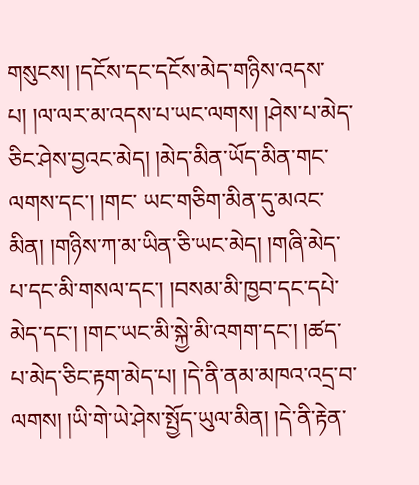གསུངས། །དངོས་དང་དངོས་མེད་གཉིས་འདས་པ། །ལ་ལར་མ་འདས་པ་ཡང་ལགས། །ཤེས་པ་མེད་ཅིང་ཤེས་བྱའང་མེད། །མེད་མིན་ཡོད་མིན་གང་ལགས་དང་། །གང་ ཡང་གཅིག་མིན་དུ་མའང་མིན། །གཉིས་ཀ་མ་ཡིན་ཅི་ཡང་མེད། །གཞི་མེད་པ་དང་མི་གསལ་དང་། །བསམ་མི་ཁྱབ་དང་དཔེ་མེད་དང་། །གང་ཡང་མི་སྐྱེ་མི་འགག་དང་། །ཚད་པ་མེད་ཅིང་རྟག་མེད་པ། །དེ་ནི་ནམ་མཁའ་འདྲ་བ་ལགས། །ཡི་གེ་ཡེ་ཤེས་སྤྱོད་ཡུལ་མིན། །དེ་ནི་རྟེན་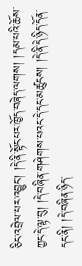ཅིང་འབྲེལ་པར་འབྱུང་། །དེ་ནི་སྟོང་པར་ཁྱོད་བཞེད་ལགས། །དམ་པའི་ཆོས་ཀྱང་དེ་ལྟ་བུ། །དེ་བཞིན་གཤེགས་པའང་དེ་དང་མཚུངས། །དེ་ནི་དེ་ཉིད་དོན་དང་ནི། །དེ་བཞིན་ཉིད་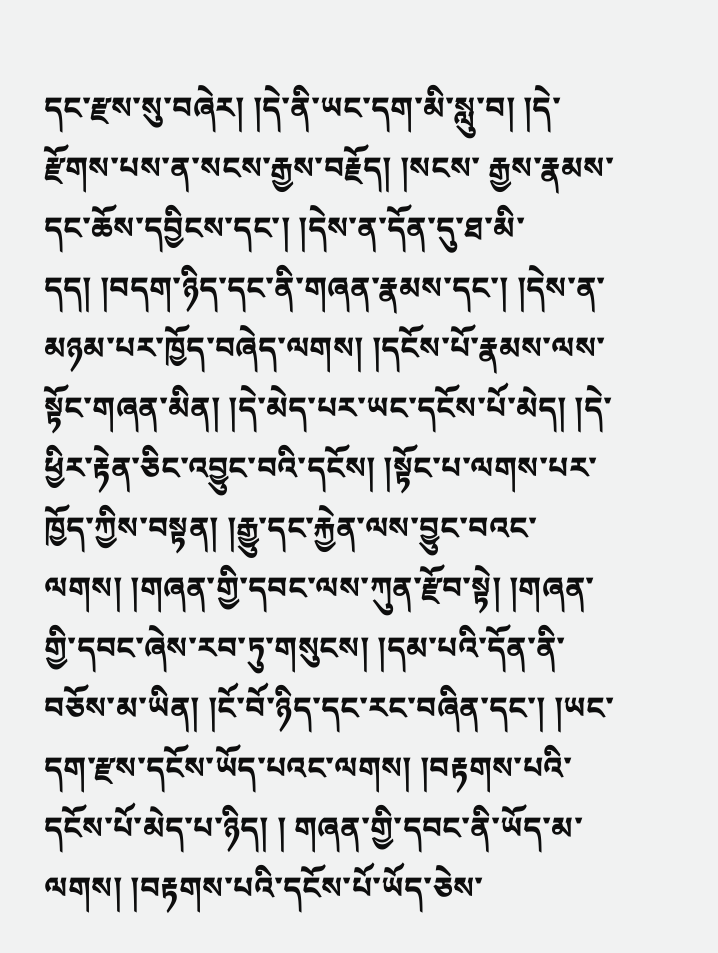དང་རྫས་སུ་བཞེར། །དེ་ནི་ཡང་དག་མི་སླུ་བ། །དེ་རྫོགས་པས་ན་སངས་རྒྱས་བརྗོད། །སངས་ རྒྱས་རྣམས་དང་ཆོས་དབྱིངས་དང་། །དེས་ན་དོན་དུ་ཐ་མི་དད། །བདག་ཉིད་དང་ནི་གཞན་རྣམས་དང་། །དེས་ན་མཉམ་པར་ཁྱོད་བཞེད་ལགས། །དངོས་པོ་རྣམས་ལས་སྟོང་གཞན་མིན། །དེ་མེད་པར་ཡང་དངོས་པོ་མེད། །དེ་ཕྱིར་རྟེན་ཅིང་འབྱུང་བའི་དངོས། །སྟོང་པ་ལགས་པར་ ཁྱོད་ཀྱིས་བསྟན། །རྒྱུ་དང་རྐྱེན་ལས་བྱུང་བའང་ལགས། །གཞན་གྱི་དབང་ལས་ཀུན་རྫོབ་སྟེ། །གཞན་གྱི་དབང་ཞེས་རབ་ཏུ་གསུངས། །དམ་པའི་དོན་ནི་བཅོས་མ་ཡིན། །ངོ་བོ་ཉིད་དང་རང་བཞིན་དང་། །ཡང་དག་རྫས་དངོས་ཡོད་པའང་ལགས། །བརྟགས་པའི་དངོས་པོ་མེད་པ་ཉིད། ། གཞན་གྱི་དབང་ནི་ཡོད་མ་ལགས། །བརྟགས་པའི་དངོས་པོ་ཡོད་ཅེས་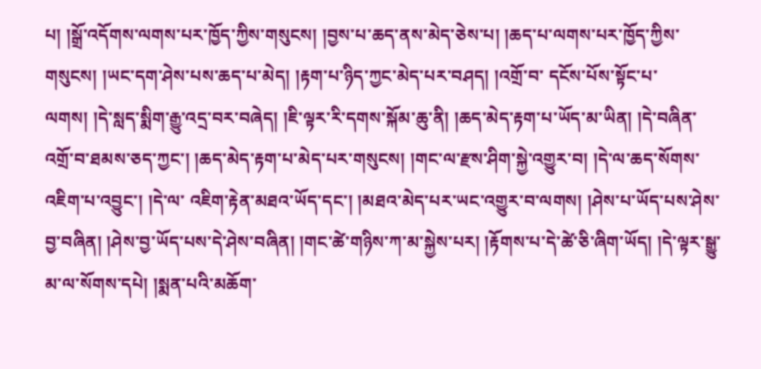པ། །སྒྲོ་འདོགས་ལགས་པར་ཁྱོད་ཀྱིས་གསུངས། །བྱས་པ་ཆད་ནས་མེད་ཅེས་པ། །ཆད་པ་ལགས་པར་ཁྱོད་ཀྱིས་གསུངས། །ཡང་དག་ཤེས་པས་ཆད་པ་མེད། །རྟག་པ་ཉིད་ཀྱང་མེད་པར་བཤད། །འགྲོ་བ་ དངོས་པོས་སྟོང་པ་ལགས། །དེ་སླད་སྨིག་རྒྱུ་འདྲ་བར་བཞེད། །ཇི་ལྟར་རི་དགས་སྐོམ་ཆུ་ནི། །ཆད་མེད་རྟག་པ་ཡོད་མ་ཡིན། །དེ་བཞིན་འགྲོ་བ་ཐམས་ཅད་ཀྱང་། །ཆད་མེད་རྟག་པ་མེད་པར་གསུངས། །གང་ལ་རྫས་ཤིག་སྐྱེ་འགྱུར་བ། །དེ་ལ་ཆད་སོགས་འཇིག་པ་འབྱུང་། །དེ་ལ་ འཇིག་རྟེན་མཐའ་ཡོད་དང་། །མཐའ་མེད་པར་ཡང་འགྱུར་བ་ལགས། །ཤེས་པ་ཡོད་པས་ཤེས་བྱ་བཞིན། །ཤེས་བྱ་ཡོད་པས་དེ་ཤེས་བཞིན། །གང་ཚེ་གཉིས་ཀ་མ་སྐྱེས་པར། །རྟོགས་པ་དེ་ཚེ་ཅི་ཞིག་ཡོད། །དེ་ལྟར་སྒྱུ་མ་ལ་སོགས་དཔེ། །སྨན་པའི་མཆོག་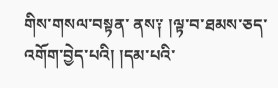གིས་གསལ་བསྟན་ ནས༑ །ལྟ་བ་ཐམས་ཅད་འགོག་བྱེད་པའི། །དམ་པའི་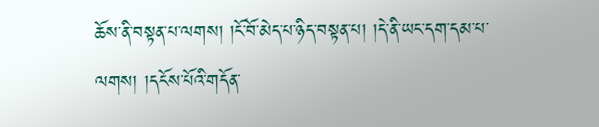ཆོས་ནི་བསྟན་པ་ལགས། །ངོ་བོ་མེད་པ་ཉིད་བསྟན་པ། །དེ་ནི་ཡང་དག་དམ་པ་ལགས། །དངོས་པོའི་གདོན་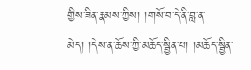གྱིས་ཟིན་རྣམས་ཀྱིས། །གསོ་བ་དེ་ནི་བླ་ན་མེད། །དེས་ན་ཆོས་ཀྱི་མཆོད་སྦྱིན་པ། །མཆོད་སྦྱིན་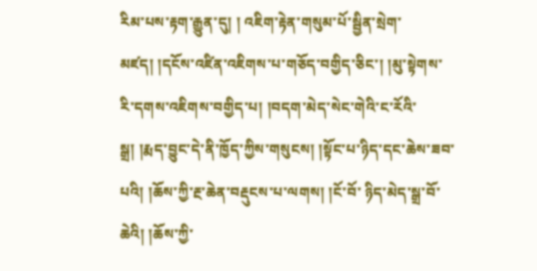རིམ་པས་རྟག་རྒྱུན་དུ། ། འཇིག་རྟེན་གསུམ་པོ་སྦྱིན་སྲེག་མཛད། །དངོས་འཛིན་འཇིགས་པ་གཅོད་བགྱིད་ཅིང་། །མུ་སྟེགས་རི་དགས་འཇིགས་བགྱིད་པ། །བདག་མེད་སེང་གེའི་ང་རོའི་སྒྲ། །རྨད་བྱུང་དེ་ནི་ཁྱོད་ཀྱིས་གསུངས། །སྟོང་པ་ཉིད་དང་ཆེས་ཟབ་པའི། །ཆོས་ཀྱི་རྔ་ཆེན་བརྡུངས་པ་ལགས། །ངོ་བོ་ ཉིད་མེད་སྒྲ་བོ་ཆེའི། །ཆོས་ཀྱི་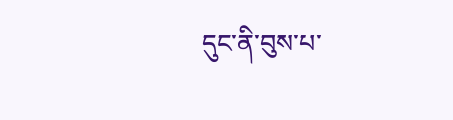དུང་ནི་བུས་པ་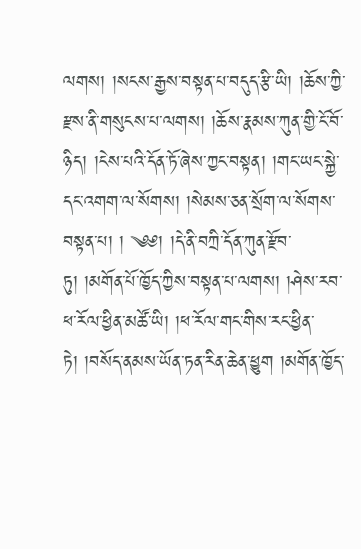ལགས། །སངས་རྒྱས་བསྟན་པ་བདུད་རྩི་ཡི། །ཆོས་ཀྱི་རྫས་ནི་གསུངས་པ་ལགས། །ཆོས་རྣམས་ཀུན་གྱི་ངོ་བོ་ཉིད། །ངེས་པའི་དོན་ཏོ་ཞེས་ཀྱང་བསྟན། །གང་ཡང་སྐྱེ་དང་འགག་ལ་སོགས། །སེམས་ཅན་སྲོག་ལ་སོགས་བསྟན་པ། ། ༄༅། །དེ་ནི་བཀྲི་དོན་ཀུན་རྫོབ་ཏུ། །མགོན་པོ་ཁྱོད་ཀྱིས་བསྟན་པ་ལགས། །ཤེས་རབ་ཕ་རོལ་ཕྱིན་མཚོ་ཡི། །ཕ་རོལ་གང་གིས་རང་ཕྱིན་ཏེ། །བསོད་ནམས་ཡོན་ཏན་རིན་ཆེན་ཕྱུག །མགོན་ཁྱོད་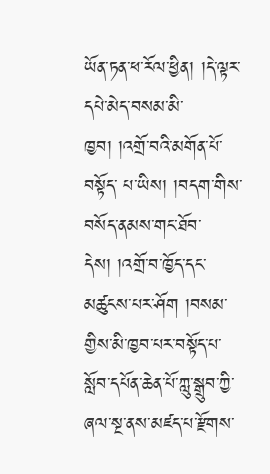ཡོན་ཏན་ཕ་རོལ་ཕྱིན། །དེ་ལྟར་དཔེ་མེད་བསམ་མི་ཁྱབ། །འགྲོ་བའི་མགོན་པོ་བསྟོད་ པ་ཡིས། །བདག་གིས་བསོད་ནམས་གང་ཐོབ་དེས། །འགྲོ་བ་ཁྱོད་དང་མཚུངས་པར་ཤོག །བསམ་གྱིས་མི་ཁྱབ་པར་བསྟོད་པ་སློབ་དཔོན་ཆེན་པོ་ཀླུ་སྒྲུབ་ཀྱི་ཞལ་སྔ་ནས་མཛད་པ་རྫོགས་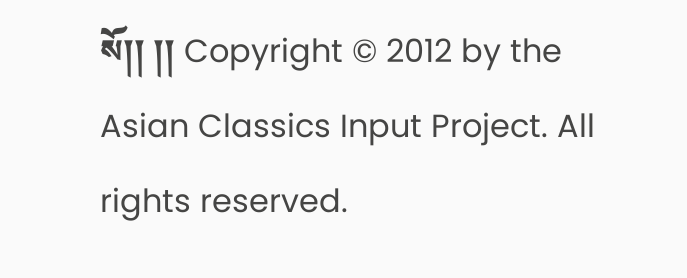སོ།། །། Copyright © 2012 by the Asian Classics Input Project. All rights reserved.